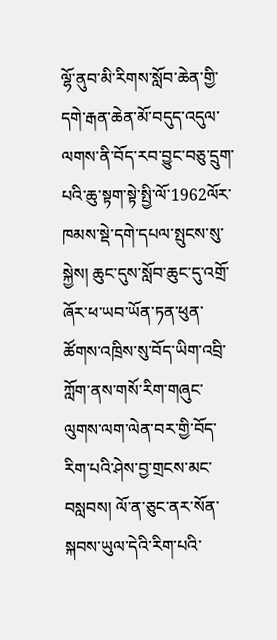ལྷོ་ནུབ་མི་རིགས་སློབ་ཆེན་གྱི་དགེ་རྒན་ཆེན་མོ་བདུད་འདུལ་ལགས་ནི་བོད་རབ་བྱུང་བཅུ་དྲུག་པའི་ཆུ་སྟག་སྟེ་སྤྱི་ལོ་1962ལོར་ཁམས་སྡེ་དགེ་དཔལ་སྤུངས་སུ་སྐྱེས། ཆུང་དུས་སློབ་ཆུང་དུ་འགྲོ་ཞོར་ཕ་ཡབ་ཡོན་ཏན་ཕུན་ཚོགས་འཁྲིས་སུ་བོད་ཡིག་འབྲི་ཀློག་ནས་གསོ་རིག་གཞུང་ལུགས་ལག་ལེན་བར་གྱི་བོད་རིག་པའི་ཤེས་བྱ་གྲངས་མང་བསླབས། ལོ་ན་ཅུང་ནར་སོན་སྐབས་ཡུལ་དེའི་རིག་པའི་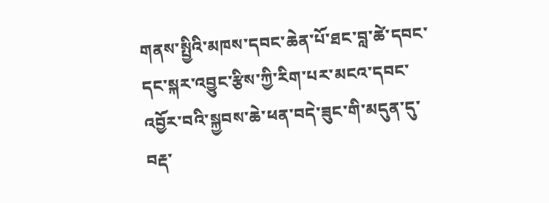གནས་སྤྱིའི་མཁས་དབང་ཆེན་པོ་ཐང་བླ་ཚེ་དབང་དང་སྐར་འབྱུང་རྩིས་ཀྱི་རིག་པར་མངའ་དབང་འབྱོར་བའི་སྐྱབས་ཆེ་ཕན་བདེ་ཟུང་གི་མདུན་དུ་བརྡ་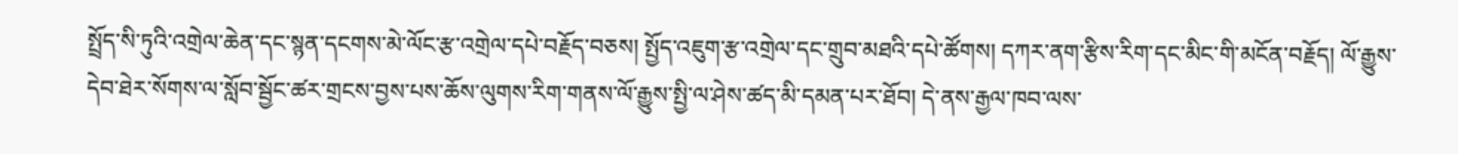སྤྲོད་སི་ཏུའི་འགྲེལ་ཆེན་དང་སྙན་དངགས་མེ་ལོང་རྩ་འགྲེལ་དཔེ་བརྗོད་བཅས། སྤྱོད་འཇུག་རྩ་འགྲེལ་དང་གྲུབ་མཐའི་དཔེ་ཚོགས། དཀར་ནག་རྩིས་རིག་དང་མིང་གི་མངོན་བརྗོད། ལོ་རྒྱུས་དེབ་ཐེར་སོགས་ལ་སློབ་སྦྱོང་ཚར་གྲངས་བྱས་པས་ཆོས་ལུགས་རིག་གནས་ལོ་རྒྱུས་སྤྱི་ལ་ཤེས་ཚད་མི་དམན་པར་ཐོབ། དེ་ནས་རྒྱལ་ཁབ་ལས་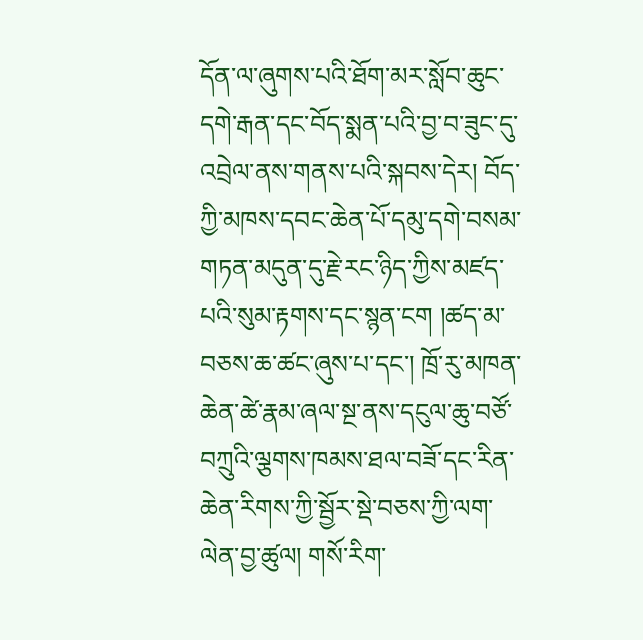དོན་ལ་ཞུགས་པའི་ཐོག་མར་སློབ་ཆུང་དགེ་རྒན་དང་བོད་སྨན་པའི་བྱ་བ་ཟུང་དུ་འབྲེལ་ནས་གནས་པའི་སྐབས་དེར། བོད་ཀྱི་མཁས་དབང་ཆེན་པོ་དམུ་དགེ་བསམ་གཏན་མདུན་དུ་རྗེ་རང་ཉིད་ཀྱིས་མཛད་པའི་སུམ་རྟགས་དང་སྙན་ངག །ཚད་མ་བཅས་ཆ་ཚང་ཞུས་པ་དང་། ཁྲོ་རུ་མཁན་ཆེན་ཚེ་རྣམ་ཞལ་སྔ་ནས་དངུལ་ཆུ་བཙོ་བཀྲུའི་ལྕགས་ཁམས་ཐལ་བཟོ་དང་རིན་ཆེན་རིགས་ཀྱི་སྦྱོར་སྡེ་བཅས་ཀྱི་ལག་ལེན་བྱ་ཚུལ། གསོ་རིག་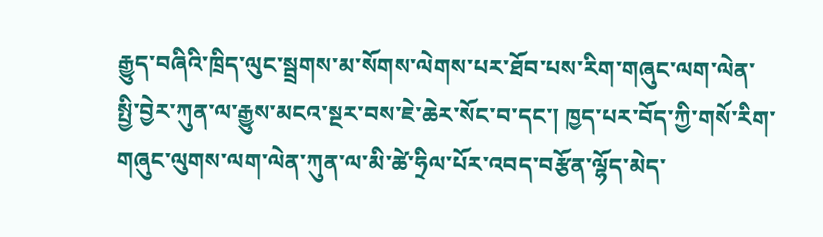རྒྱུད་བཞིའི་ཁྲིད་ལུང་སྦྲགས་མ་སོགས་ལེགས་པར་ཐོབ་པས་རིག་གཞུང་ལག་ལེན་སྤྱི་བྱེར་ཀུན་ལ་རྒྱུས་མངའ་སྔར་བས་ཇེ་ཆེར་སོང་བ་དང་། ཁྱད་པར་བོད་ཀྱི་གསོ་རིག་གཞུང་ལུགས་ལག་ལེན་ཀུན་ལ་མི་ཚེ་ཧྲིལ་པོར་འབད་བརྩོན་ལྷོད་མེད་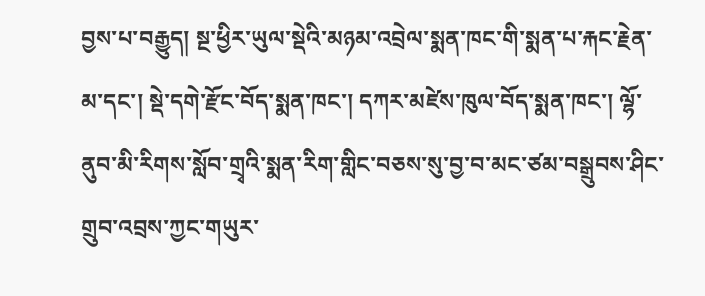བྱས་པ་བརྒྱུད། སྔ་ཕྱིར་ཡུལ་སྡེའི་མཉམ་འབྲེལ་སྨན་ཁང་གི་སྨན་པ་རྐང་རྗེན་མ་དང་། སྡེ་དགེ་རྫོང་བོད་སྨན་ཁང་། དཀར་མཛེས་ཁུལ་བོད་སྨན་ཁང་། ལྷོ་ནུབ་མི་རིགས་སློབ་གྲྭའི་སྨན་རིག་གླིང་བཅས་སུ་བྱ་བ་མང་ཙམ་བསྒྲུབས་ཤིང་གྲུབ་འབྲས་ཀྱང་གཡུར་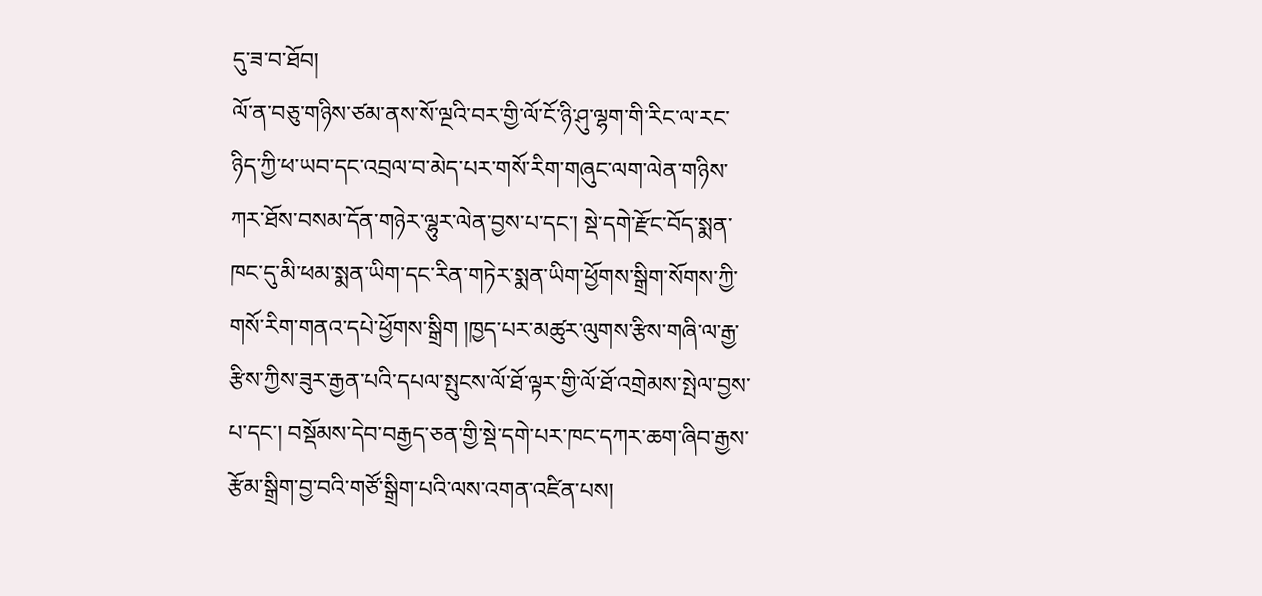དུ་ཟ་བ་ཐོབ།
ལོ་ན་བཅུ་གཉིས་ཙམ་ནས་སོ་ལྔའི་བར་གྱི་ལོ་ངོ་ཉི་ཤུ་ལྷག་གི་རིང་ལ་རང་ཉིད་ཀྱི་ཕ་ཡབ་དང་འབྲལ་བ་མེད་པར་གསོ་རིག་གཞུང་ལག་ལེན་གཉིས་ཀར་ཐོས་བསམ་དོན་གཉེར་ལྷུར་ལེན་བྱས་པ་དང་། སྡེ་དགེ་རྫོང་བོད་སྨན་ཁང་དུ་མི་ཕམ་སྨན་ཡིག་དང་རིན་གཏེར་སྨན་ཡིག་ཕྱོགས་སྒྲིག་སོགས་ཀྱི་གསོ་རིག་གནའ་དཔེ་ཕྱོགས་སྒྲིག །ཁྱད་པར་མཚུར་ལུགས་རྩིས་གཞི་ལ་རྒྱ་རྩིས་ཀྱིས་ཟུར་རྒྱན་པའི་དཔལ་སྤུངས་ལོ་ཐོ་ལྟར་གྱི་ལོ་ཐོ་འགྲེམས་སྤེལ་བྱས་པ་དང་། བསྡོམས་དེབ་བརྒྱད་ཅན་གྱི་སྡེ་དགེ་པར་ཁང་དཀར་ཆག་ཞིབ་རྒྱས་རྩོམ་སྒྲིག་བྱ་བའི་གཙོ་སྒྲིག་པའི་ལས་འགན་འཛིན་པས།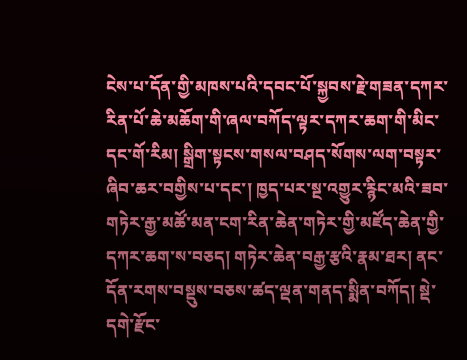ངེས་པ་དོན་གྱི་མཁས་པའི་དབང་པོ་སྐྱབས་རྗེ་གཟན་དཀར་རིན་པོ་ཆེ་མཆོག་གི་ཞལ་བཀོད་ལྟར་དཀར་ཆག་གི་མིང་དང་གོ་རིམ། སྒྲིག་སྟངས་གསལ་བཤད་སོགས་ལག་བསྟར་ཞིབ་ཆར་བགྱིས་པ་དང་། ཁྱད་པར་སྔ་འགྱུར་རྙིང་མའི་ཟབ་གཏེར་རྒྱ་མཚོ་མན་ངག་རིན་ཆེན་གཏེར་གྱི་མཛོད་ཆེན་གྱི་དཀར་ཆག་ས་བཅད། གཏེར་ཆེན་བརྒྱ་རྩའི་རྣམ་ཐར། ནང་དོན་རགས་བསྡུས་བཅས་ཚད་ལྡན་གནད་སྨིན་བཀོད། སྡེ་དགེ་རྫོང་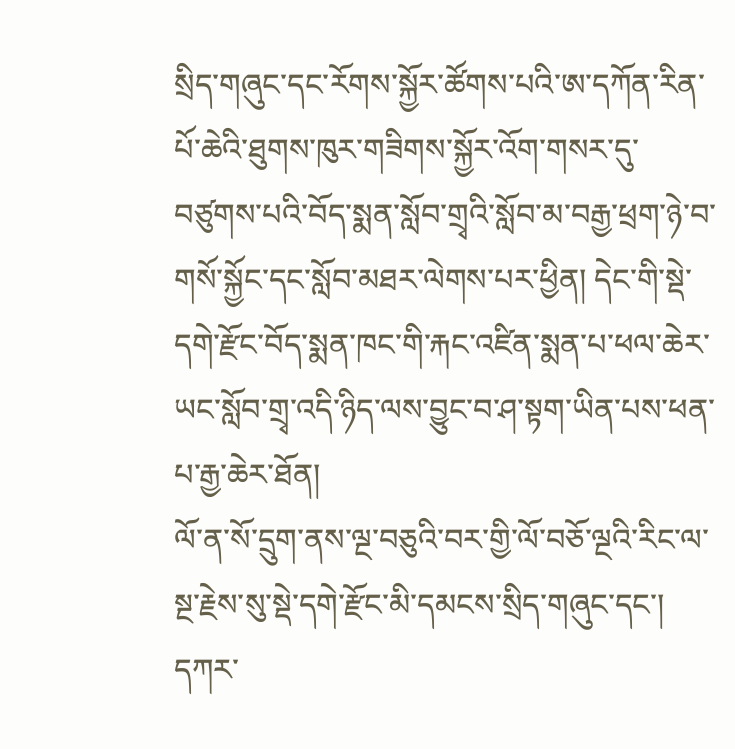སྲིད་གཞུང་དང་རོགས་སྐྱོར་ཚོགས་པའི་ཨ་དཀོན་རིན་པོ་ཆེའི་ཐུགས་ཁུར་གཟིགས་སྐྱོར་འོག་གསར་དུ་བཙུགས་པའི་བོད་སྨན་སློབ་གྲྭའི་སློབ་མ་བརྒྱ་ཕྲག་ཉེ་བ་གསོ་སྐྱོང་དང་སློབ་མཐར་ལེགས་པར་ཕྱིན། དེང་གི་སྡེ་དགེ་རྫོང་བོད་སྨན་ཁང་གི་རྐང་འཛིན་སྨན་པ་ཕལ་ཆེར་ཡང་སློབ་གྲྭ་འདི་ཉིད་ལས་བྱུང་བ་ཤ་སྟག་ཡིན་པས་ཕན་པ་རྒྱ་ཆེར་ཐོན།
ལོ་ན་སོ་དྲུག་ནས་ལྔ་བཅུའི་བར་གྱི་ལོ་བཅོ་ལྔའི་རིང་ལ་སྔ་རྗེས་སུ་སྡེ་དགེ་རྫོང་མི་དམངས་སྲིད་གཞུང་དང་། དཀར་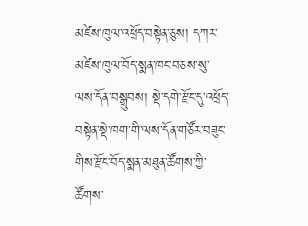མཛེས་ཁུལ་འཕྲོད་བསྟེན་ཅུས། དཀར་མཛེས་ཁུལ་བོད་སྨན་ཁང་བཅས་སུ་ལས་དོན་བསྒྲུབས། སྡེ་དགེ་རྫོང་དུ་འཕྲོད་བསྟེན་སྡེ་ཁག་གི་ལས་དོན་གཙོར་བཟུང་གིས་རྫོང་བོད་སྨན་མཐུན་ཚོགས་ཀྱི་ཚོགས་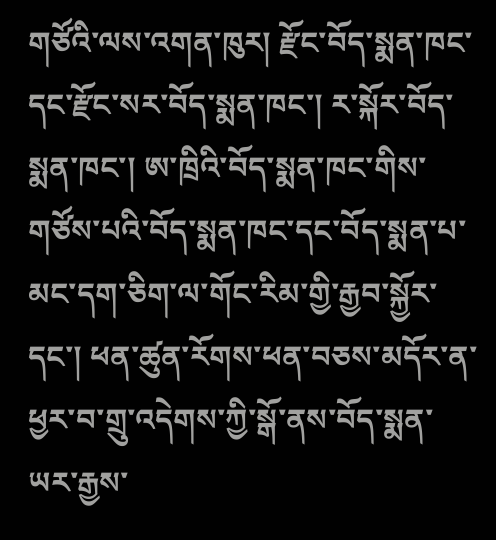གཙོའི་ལས་འགན་ཁུར། རྫོང་བོད་སྨན་ཁང་དང་རྫོང་སར་བོད་སྨན་ཁང་། ར་སྐོར་བོད་སྨན་ཁང་། ཨ་ཁྲིའི་བོད་སྨན་ཁང་གིས་གཙོས་པའི་བོད་སྨན་ཁང་དང་བོད་སྨན་པ་མང་དག་ཅིག་ལ་གོང་རིམ་གྱི་རྒྱབ་སྐྱོར་དང་། ཕན་ཚུན་རོགས་ཕན་བཅས་མདོར་ན་ཕྱར་བ་གྲུ་འདེགས་ཀྱི་སྒོ་ནས་བོད་སྨན་ཡར་རྒྱས་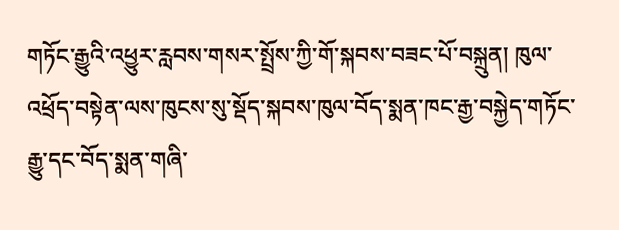གཏོང་རྒྱུའི་འཕྱུར་རླབས་གསར་སྤྲོས་ཀྱི་གོ་སྐབས་བཟང་པོ་བསྐྲུན། ཁུལ་འཕྲོད་བསྟེན་ལས་ཁུངས་སུ་སྡོད་སྐབས་ཁུལ་བོད་སྨན་ཁང་རྒྱ་བསྐྱེད་གཏོང་རྒྱུ་དང་བོད་སྨན་གཞི་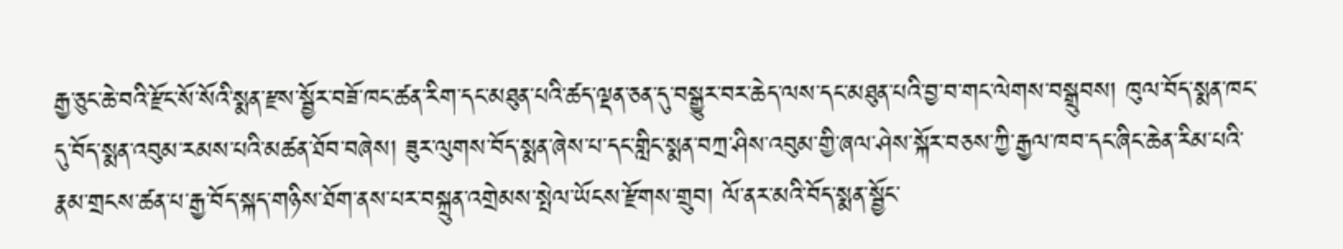རྒྱ་ཅུང་ཆེ་བའི་རྫོང་སོ་སོའི་སྨན་རྫས་སྦྱོར་བཟོ་ཁང་ཚན་རིག་དང་མཐུན་པའི་ཚད་ལྡན་ཅན་དུ་བསྒྱུར་བར་ཆེད་ལས་དང་མཐུན་པའི་བྱ་བ་གང་ལེགས་བསྒྲུབས། ཁུལ་བོད་སྨན་ཁང་དུ་བོད་སྨན་འབུམ་རམས་པའི་མཚན་ཐོབ་བཞེས། ཟུར་ལུགས་བོད་སྨན་ཞེས་པ་དང་གླིང་སྨན་བཀྲ་ཤིས་འབུམ་གྱི་ཞལ་ཤེས་སྐོར་བཅས་ཀྱི་རྒྱལ་ཁབ་དང་ཞིང་ཆེན་རིམ་པའི་རྣམ་གྲངས་ཚན་པ་རྒྱ་བོད་སྐད་གཉིས་ཐོག་ནས་པར་བསྐྲུན་འགྲེམས་སྤེལ་ཡོངས་རྫོགས་གྲུབ། ལོ་ནར་མའི་བོད་སྨན་སྦྱོང་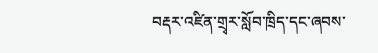བརྡར་འཛིན་གྲྭར་སློབ་ཁྲིད་དང་ཞབས་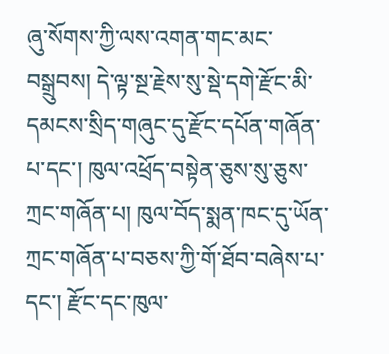ཞུ་སོགས་ཀྱི་ལས་འགན་གང་མང་བསྒྲུབས། དེ་ལྟ་སྔ་རྗེས་སུ་སྡེ་དགེ་རྫོང་མི་དམངས་སྲིད་གཞུང་དུ་རྫོང་དཔོན་གཞོན་པ་དང་། ཁུལ་འཕྲོད་བསྟེན་ཅུས་སུ་ཅུས་ཀྲང་གཞོན་པ། ཁུལ་བོད་སྨན་ཁང་དུ་ཡོན་ཀྲང་གཞོན་པ་བཅས་ཀྱི་གོ་ཐོབ་བཞེས་པ་དང་། རྫོང་དང་ཁུལ་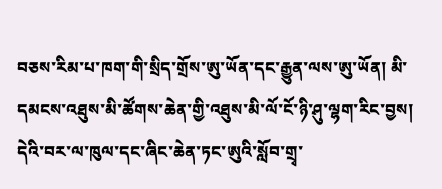བཅས་རིམ་པ་ཁག་གི་སྲིད་གྲོས་ཨུ་ཡོན་དང་རྒྱུན་ལས་ཨུ་ཡོན། མི་དམངས་འཐུས་མི་ཚོགས་ཆེན་གྱི་འཐུས་མི་ལོ་ངོ་ཉི་ཤུ་ལྷག་རིང་བྱས། དེའི་བར་ལ་ཁུལ་དང་ཞིང་ཆེན་ཏང་ཨུའི་སློབ་གྲྭ་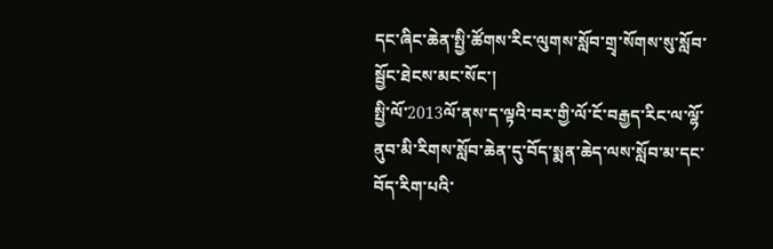དང་ཞིང་ཆེན་སྤྱི་ཚོགས་རིང་ལུགས་སློབ་གྲྭ་སོགས་སུ་སློབ་སྦྱོང་ཐེངས་མང་སོང་།
སྤྱི་ལོ་2013ལོ་ནས་ད་ལྟའི་བར་གྱི་ལོ་ངོ་བརྒྱད་རིང་ལ་ལྷོ་ནུབ་མི་རིགས་སློབ་ཆེན་དུ་བོད་སྨན་ཆེད་ལས་སློབ་མ་དང་བོད་རིག་པའི་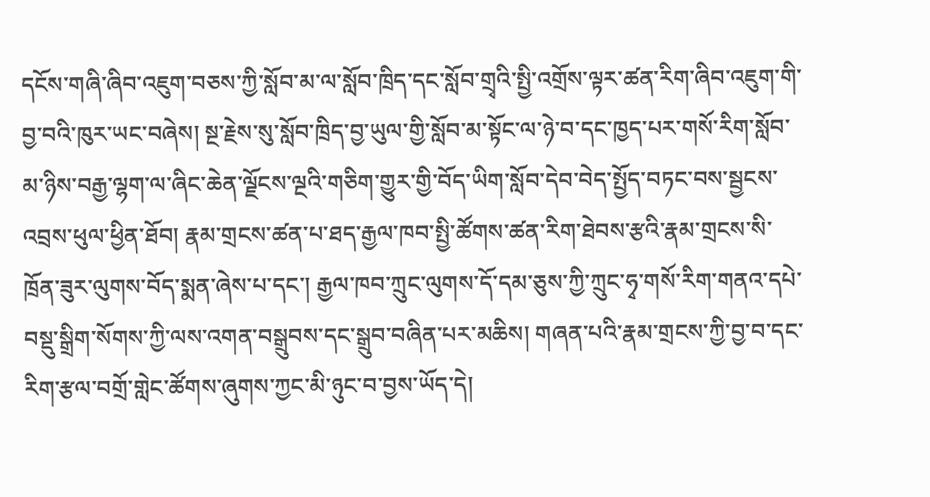དངོས་གཞི་ཞིབ་འཇུག་བཅས་ཀྱི་སློབ་མ་ལ་སློབ་ཁྲིད་དང་སློབ་གྲྭའི་སྤྱི་འགྲོས་ལྟར་ཚན་རིག་ཞིབ་འཇུག་གི་བྱ་བའི་ཁུར་ཡང་བཞེས། སྔ་རྗེས་སུ་སློབ་ཁྲིད་བྱ་ཡུལ་གྱི་སློབ་མ་སྟོང་ལ་ཉེ་བ་དང་ཁྱད་པར་གསོ་རིག་སློབ་མ་ཉིས་བརྒྱ་ལྷག་ལ་ཞིང་ཆེན་ལྗོངས་ལྔའི་གཅིག་གྱུར་གྱི་བོད་ཡིག་སློབ་དེབ་བེད་སྤྱོད་བཏང་བས་སྦྱངས་འབྲས་ཕུལ་ཕྱིན་ཐོབ། རྣམ་གྲངས་ཚན་པ་ཐད་རྒྱལ་ཁབ་སྤྱི་ཚོགས་ཚན་རིག་ཐེབས་རྩའི་རྣམ་གྲངས་སི་ཁྲོན་ཟུར་ལུགས་བོད་སྨན་ཞེས་པ་དང་། རྒྱལ་ཁབ་ཀྲུང་ལུགས་དོ་དམ་ཅུས་ཀྱི་ཀྲུང་ཧྭ་གསོ་རིག་གནའ་དཔེ་བསྡུ་སྒྲིག་སོགས་ཀྱི་ལས་འགན་བསྒྲུབས་དང་སྒྲུབ་བཞིན་པར་མཆིས། གཞན་པའི་རྣམ་གྲངས་ཀྱི་བྱ་བ་དང་རིག་རྩལ་བགྲོ་གླེང་ཚོགས་ཞུགས་ཀྱང་མི་ཉུང་བ་བྱས་ཡོད་དེ།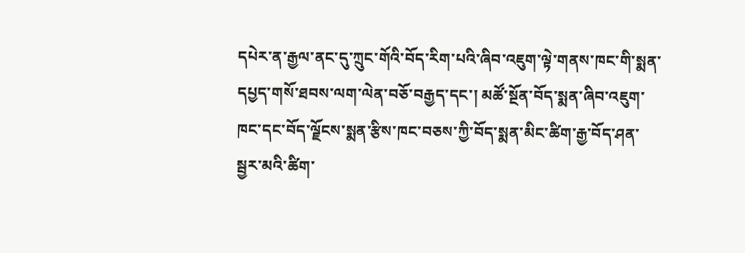དཔེར་ན་རྒྱལ་ནང་དུ་ཀྲུང་གོའི་བོད་རིག་པའི་ཞིབ་འཇུག་ལྟེ་གནས་ཁང་གི་སྨན་དཔྱད་གསོ་ཐབས་ལག་ལེན་བཅོ་བརྒྱད་དང་། མཚོ་སྔོན་བོད་སྨན་ཞིབ་འཇུག་ཁང་དང་བོད་ལྗོངས་སྨན་རྩིས་ཁང་བཅས་ཀྱི་བོད་སྨན་མིང་ཚིག་རྒྱ་བོད་ཤན་སྦྱར་མའི་ཚིག་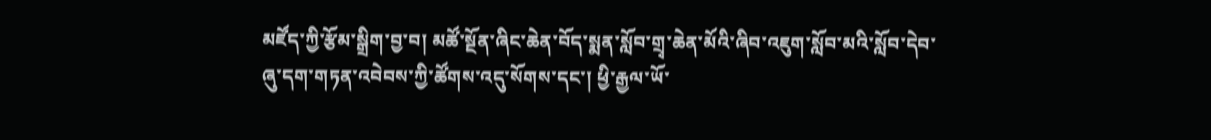མཛོད་ཀྱི་རྩོམ་སྒྲིག་བྱ་བ། མཚོ་སྔོན་ཞིང་ཆེན་བོད་སྨན་སློབ་གྲྭ་ཆེན་མོའི་ཞིབ་འཇུག་སློབ་མའི་སློབ་དེབ་ཞུ་དག་གཏན་འབེབས་ཀྱི་ཚོགས་འདུ་སོགས་དང་། ཕྱི་རྒྱལ་ཡོ་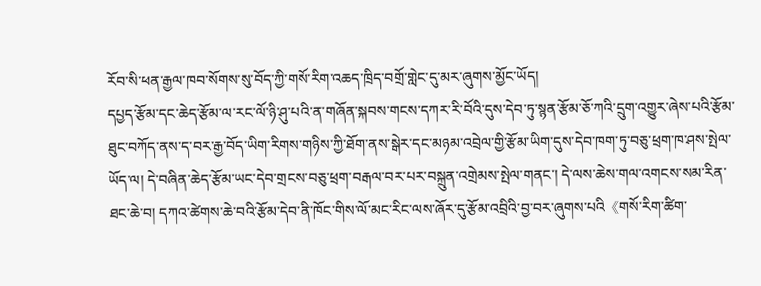རོབ་སི་ཕན་རྒྱལ་ཁབ་སོགས་སུ་བོད་ཀྱི་གསོ་རིག་འཆད་ཁྲིད་བགྲོ་གླེང་དུ་མར་ཞུགས་མྱོང་ཡོད།
དཔྱད་རྩོམ་དང་ཆེད་རྩོམ་ལ་རང་ལོ་ཉི་ཤུ་པའི་ན་གཞོན་སྐབས་གངས་དཀར་རི་བོའི་དུས་དེབ་ཏུ་སྙན་རྩོམ་ཅོ་ཀའི་དྲུག་འགྱུར་ཞེས་པའི་རྩོམ་ཐུང་བཀོད་ནས་ད་བར་རྒྱ་བོད་ཡིག་རིགས་གཉིས་ཀྱི་ཐོག་ནས་སྒེར་དང་མཉམ་འབྲེལ་གྱི་རྩོམ་ཡིག་དུས་དེབ་ཁག་ཏུ་བཅུ་ཕྲག་ཁ་ཤས་སྤེལ་ཡོད་ལ། དེ་བཞིན་ཆེད་རྩོམ་ཡང་དེབ་གྲངས་བཅུ་ཕྲག་བརྒལ་བར་པར་བསྐྲུན་འགྲེམས་སྤེལ་གནང་། དེ་ལས་ཆེས་གལ་འགངས་སམ་རིན་ཐང་ཆེ་བ། དཀའ་ཚེགས་ཆེ་བའི་རྩོམ་དེབ་ནི་ཁོང་གིས་ལོ་མང་རིང་ལས་ཞོར་དུ་རྩོམ་འབྲིའི་བྱ་བར་ཞུགས་པའི《གསོ་རིག་ཚིག་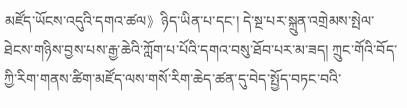མཛོད་ཡོངས་འདུའི་དགའ་ཚལ》ཉིད་ཡིན་པ་དང་། དེ་སྔ་པར་སྐྲུན་འགྲེམས་སྤེལ་ཐེངས་གཉིས་བྱས་པས་རྒྱ་ཆེའི་ཀློག་པ་པོའི་དགའ་བསུ་ཐོབ་པར་མ་ཟད། ཀྲུང་གོའི་བོད་ཀྱི་རིག་གནས་ཚིག་མཛོད་ལས་གསོ་རིག་ཆེད་ཚན་དུ་བེད་སྤྱོད་བཏང་བའི་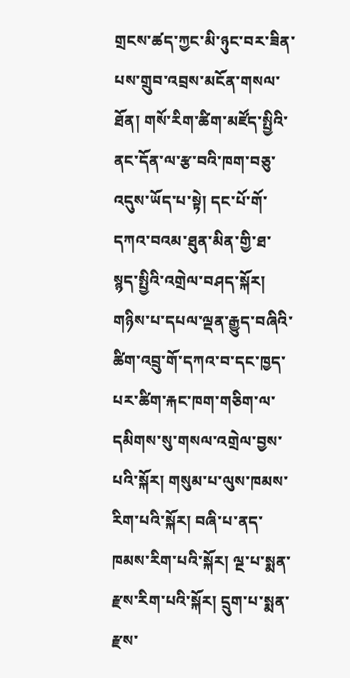གྲངས་ཚད་ཀྱང་མི་ཉུང་བར་ཟིན་པས་གྲུབ་འབྲས་མངོན་གསལ་ཐོན། གསོ་རིག་ཚིག་མཛོད་སྤྱིའི་ནང་དོན་ལ་རྩ་བའི་ཁག་བཅུ་འདུས་ཡོད་པ་སྟེ། དང་པོ་གོ་དཀའ་བའམ་ཐུན་མིན་གྱི་ཐ་སྙད་སྤྱིའི་འགྲེལ་བཤད་སྐོར། གཉིས་པ་དཔལ་ལྡན་རྒྱུད་བཞིའི་ཚིག་འབྲུ་གོ་དཀའ་བ་དང་ཁྱད་པར་ཚིག་རྐང་ཁག་གཅིག་ལ་དམིགས་སུ་གསལ་འགྲེལ་བྱས་པའི་སྐོར། གསུམ་པ་ལུས་ཁམས་རིག་པའི་སྐོར། བཞི་པ་ནད་ཁམས་རིག་པའི་སྐོར། ལྔ་པ་སྨན་རྫས་རིག་པའི་སྐོར། དྲུག་པ་སྨན་རྫས་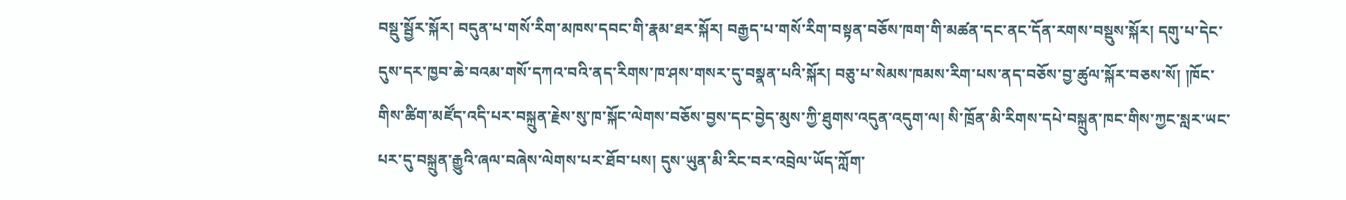བསྡུ་སྦྱོར་སྐོར། བདུན་པ་གསོ་རིག་མཁས་དབང་གི་རྣམ་ཐར་སྐོར། བརྒྱད་པ་གསོ་རིག་བསྟན་བཅོས་ཁག་གི་མཚན་དང་ནང་དོན་རགས་བསྡུས་སྐོར། དགུ་པ་དེང་དུས་དར་ཁྱབ་ཆེ་བའམ་གསོ་དཀའ་བའི་ནད་རིགས་ཁ་ཤས་གསར་དུ་བསྣན་པའི་སྐོར། བཅུ་པ་སེམས་ཁམས་རིག་པས་ནད་བཅོས་བྱ་ཚུལ་སྐོར་བཅས་སོ། །ཁོང་གིས་ཚིག་མཛོད་འདི་པར་བསྐྲུན་རྗེས་སུ་ཁ་སྐོང་ལེགས་བཅོས་བྱས་དང་བྱེད་མུས་ཀྱི་ཐུགས་འདུན་འདུག་ལ། སི་ཁྲོན་མི་རིགས་དཔེ་བསྐྲུན་ཁང་གིས་ཀྱང་སླར་ཡང་པར་དུ་བསྐྲུན་རྒྱུའི་ཞལ་བཞེས་ལེགས་པར་ཐོབ་པས། དུས་ཡུན་མི་རིང་བར་འབྲེལ་ཡོད་ཀློག་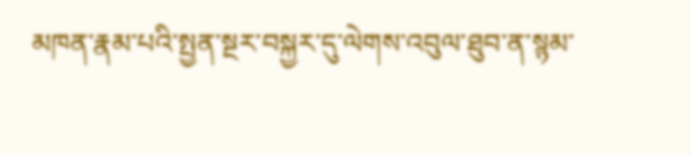མཁན་རྣམ་པའི་སྤྱན་སྔར་བསྐྱར་དུ་ལེགས་འབུལ་ཐུབ་ན་སྙམ་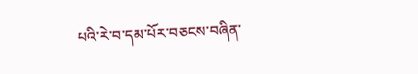པའི་རེ་བ་དམ་པོར་བཅངས་བཞིན་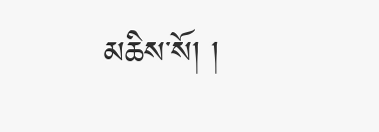མཆིས་སོ། །